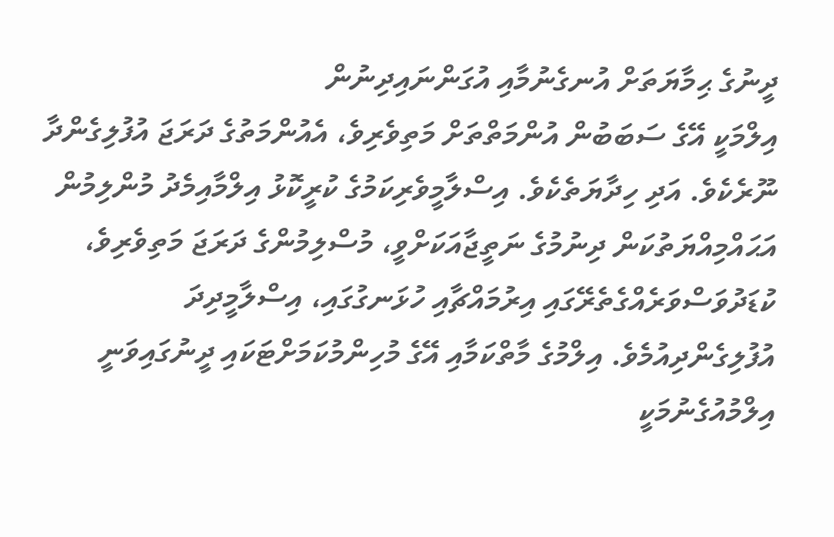ދީނުގެ ޙިމާޔަތަށް އުނގެނުމާއި އުގަންނައިދިނުން
އިލްމަކީ އޭގެ ސަބަބުން އުންމަތްތަށް މަތިވެރިވެ، އެއުންމަތުގެ ދަރަޖަ އުފުލިގެންދާ ނޫރެކެވެ. އަދި ހިދާޔަތެކެވެ. އިސްލާމީވެރިކަމުގެ ކުރީކޮޅު އިލްމާއިމެދު މުންލިމުން އަޙައްމިއްޔަތުކަން ދިނުމުގެ ނަތީޖާއަކަށްވީ، މުސްލިމުންގެ ދަރަޖަ މަތިވެރިވެ، ކުޑަދުވަސްވަރެއްގެތެރޭގައި އިރުމައްޗާއި ހުޅަނގުގައި، އިސްލާމީދިދަ އުފުލިގެންދިއުމެވެ. އިލްމުގެ މާތްކަމާއި އޭގެ މުހިންމުކަމަށްޓަކައި ދީނުގައިވަނީ އިލްމުއުގެނުމަކީ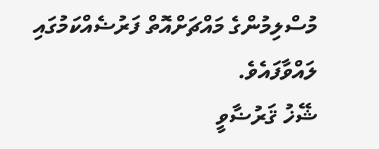މުސްލިމުންގެ މައްޗަށްއޮތް ފަރުޟެއްކަމުގައި ލައްވާފައެވެ.
ޝޭޚު ޤަރުޟާވީ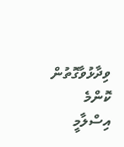ވިދާޅުވާގޮތުން ކޮންމެ އިސްލާމީ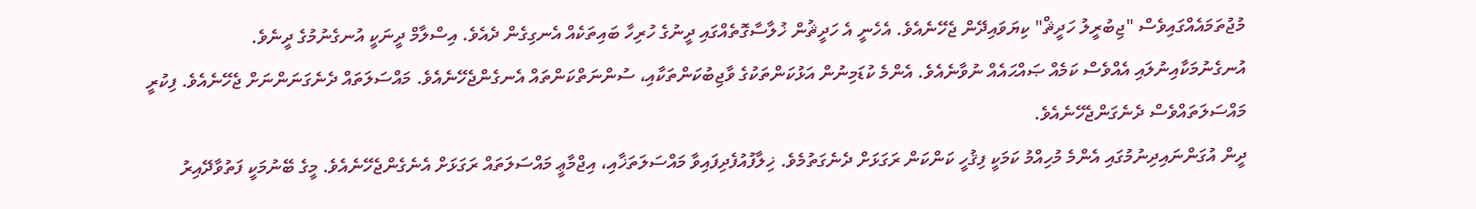މުޖުތަމައެއްގައިވެސް "ޖިބުރީލު ހަދީޘް" ކިޔަވައިދޭން ޖެހޭނެއެވެ. އެހެނީ އެ ހަދީޘުން ޚުލާސާގޮތެއްގައި ދީނުގެ ހުރިހާ ބައިތަކެއް އެނގިގެން ދެއެވެ. އިސްލާމް ދީނަކީ އުނގެނުމުގެ ދީނެވެ. އުނގެނުމަކާއިނުލައި އެއްވެސް ކަމެއް ޞައްޙައެއް ނުވާނެއެވެ. އެންމެ ކުޑަމިނުން އަޅުކަންތަކުގެ ވާޖިބުކަންތަކާއި، ސުންނަތްކަންތައް އެނގެންޖެހޭނެއެވެ. މައްސަލަތައް ދެނެގަނަންނަށް ޖެހޭނެއެވެ. ފިކުރީ މައްސަލަތައްވެސް ދެނެގަންޖެހޭނެއެވެ.
ދީން އުގަންނައިދިނުމުގައި އެންމެ މުހިއްމު ކަމަކީ ފިޤުހީ ކަންކަން ރަގަޅަށް ދެނެގަތުމެވެ. ޚިލާފުއުފެދިފައިވާ މައްސަލަތަޚާއި، އިޖްމާޢީ މައްސަލަތައް ރަގަޅަށް އެނެގެންޖެހޭނެއެވެ. މީގެ ބޭނުމަކީ ފަތުވާދޭއިރު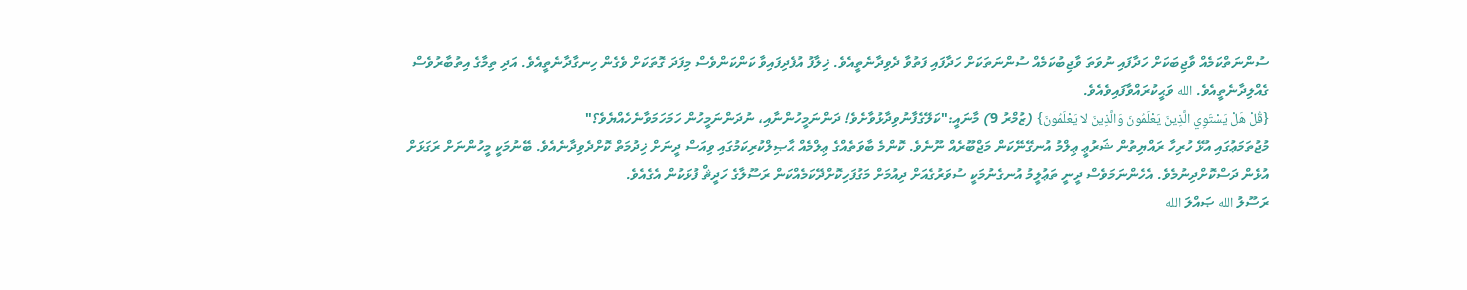ސުންނަތްކަމެއް ވާޖިބަކަށް ހަދާފައި ނުވަތަ ވާޖިބުކަމެއް ސުންނަތަކަށް ހަދާފައި ފަތުވާ ދެވިދާނެތީއެވެ. ޚިލާފު އުފެދިފައިވާ ކަންކަންވެސް މިފަދަ ގޮތަކަށް ވެގެން ހިނގާދާނެތީއެވެ. އަދި ތިމާގެ އިތުބާރުވެސް ގެއްލިދާނެތީއެވެ. الله ވަޙީކުރައްވާފައިވެއެވެ.
{قُلْ هَلْ يَسْتَوِي الَّذِينَ يَعْلَمُونَ وَالَّذِينَ لا يَعْلَمُونَ} (ޒުމްރު 9) މާނައީ:"ކަލޭގެފާނުވިދާޅުވާށެވެ! ދަންނަމީހުންނާއި، ނުދަންނަމީހުން ހަމަހަމަވާނެހެއްޔެވެ؟"
މުޖުތަމަޢުގައި އުޅޭ ހުރިހާ ރައްޔިތުން ޝަރުޢީ ޢިލްމު އުނގޭނޭކަން މަޖްބޫރެއް ނޫނެވެ. ކޮންމެ ބާވަތެއްގެ ޢިލްމެއް ޙާޞިލްކުރިކަމުގައި ވިއަސް ދީނަށް ޚިދުމަތް ކޮށްދެވިދާނެއެވެ. ބޭނުމަކީ މީހުންނަށް ރަގަޅަށް އުޅެން ދަސްކޮށްދިނުމެވެ. އެހެންނަމަވެސް ދީނީ ތަޢުލީމު އުނގެނުމަކީ ސުވަރުގެއަށް ދިއުމަށް މަގުފަހިކޮށްދޭކަމެއްކަން ރަސޫލާގެ ހަދީޘް ފުޅަކުން އެގެއެވެ.
ރަސޫލު الله ޞައްލަ الله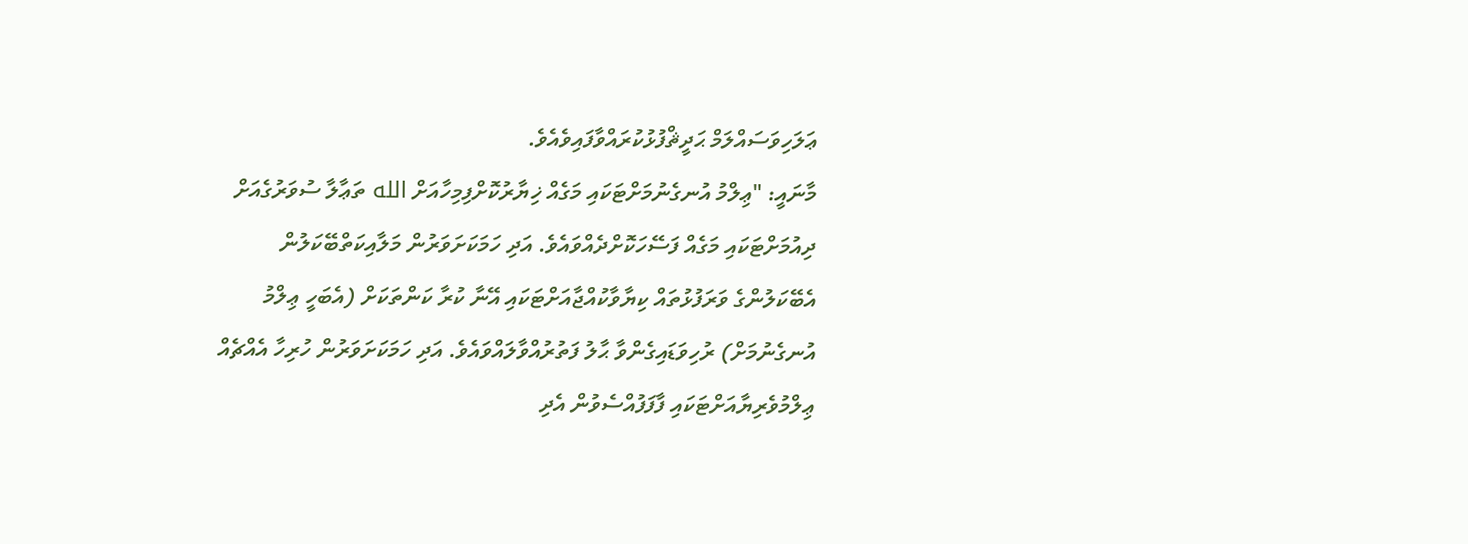ޢަލަހިވަސައްލަމް ޙަދީޘްފުޅުކުރައްވާފައިވެއެވެ.
މާނައީ: "ޢިލްމު އުނގެނުމަށްޓަކައި މަގެއް ޚިޔާރުކޮށްފިމިހާއަށް الله ތަޢާލާ ސުވަރުގެއަށް ދިއުމަށްޓަކައި މަގެއް ފަސޭހަކޮށްދެއްވައެވެ. އަދި ހަމަކަށަވަރުން މަލާއިކަތްބޭކަލުން އެބޭކަލުންގެ ވަރަފުޅުތައް ކިޔާވާކުއްޖާއަށްޓަކައި އޭނާ ކުރާ ކަންތަކަށް (އެބަހީ ޢިލްމު އުނގެނުމަށް) ރުހިވަޑައިގެންވާ ޙާލު ފަތުރުއްވާލައްވައެވެ. އަދި ހަމަކަށަވަރުން ހުރިހާ އެއްޗެއް ޢިލްމުވެރިޔާއަށްޓަކައި ފާފަފުއްސެވުން އެދި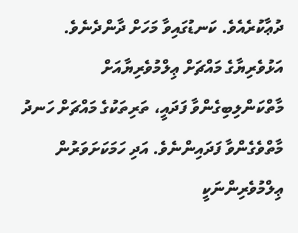ދުޢާކުރެއެވެ. ކަނޑުގައިވާ މަހަށް ދާންދެނެވެ. އަޅުވެރިޔާގެ މައްޗަށް ޢިލްމުވެރިޔާއަށް މާތްކަންލިބިގެންވާ ފަދައީ، ތަރިތަކުގެ މައްޗަށް ހަނދު މާތްވެގެންވާ ފަދައިންނެވެ. އަދި ހަމަކަށަވަރުން ޢިލްމުވެރިންނަކީ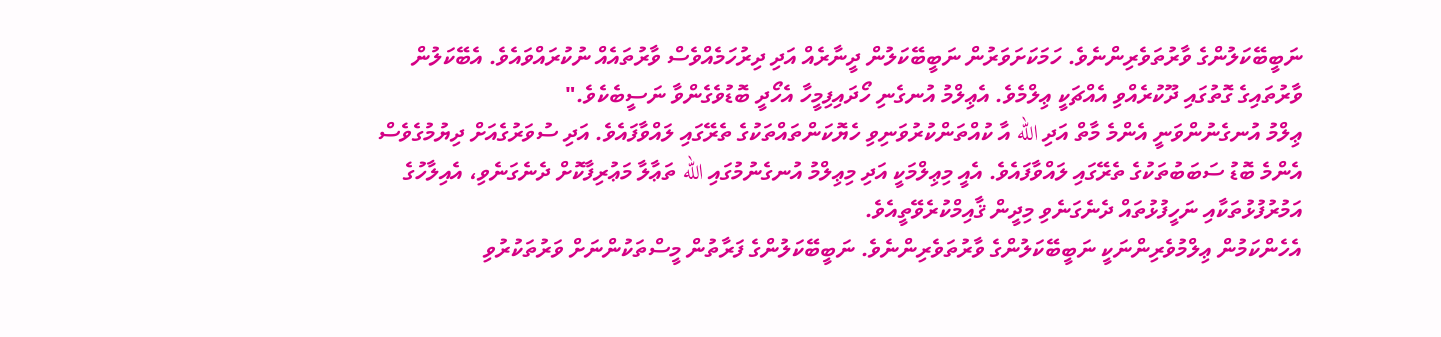ނަބީބޭކަލުންގެ ވާރުތަވެރިންނެވެ. ހަމަކަށަވަރުން ނަބީބޭކަލުން ދީނާރެއް އަދި ދިރުހަމެއްވެސް ވާރުތައެއް ނުކުރައްވައެވެ. އެބޭކަލުން ވާރުތައިގެ ގޮތުގައި ދޫކުރެއްވި އެއްޗަކީ ޢިލްމެވެ. އެޢިލްމު އުނގެނި ހޯދައިފިމީހާ އެހޯދީ ބޮޑުވެގެންވާ ނަސީބެކެވެ."
ޢިލްމު އުނގެނުންވަނީ އެންމެ މާތް އަދި الله އާ ކުއްތަންކުރުވަނިވި ހެޔޮކަންތައްތަކުގެ ތެރޭގައި ލައްވާފައެވެ. އަދި ސުވަރުގެއަށް ދިޔުމުގެވެސް އެންމެ ބޮޑު ސަބަބުތަކުގެ ތެރޭގައި ލައްވާފައެވެ. އެއީ މިޢިލްމަކީ އަދި މިޢިލްމު އުނގެނުމުގައި الله ތަޢާލާ މަޢުރިފާކޮށް ދެނެގަނެވި، އެއިލާހުގެ އަމުރުފުޅުތަކާއި ނަހީފުޅުތައް ދެނެގަނެވި މިދީން ޤާއިމްކުރެވޭތީއެވެ.
އެހެންކަމުން ޢިލްމުވެރިންނަކީ ނަބީބޭކަލުންގެ ވާރުތަވެރިންނެވެ. ނަބީބޭކަލުންގެ ފަރާތުން މީސްތަކުންނަށް ވަރުތަކުރުވި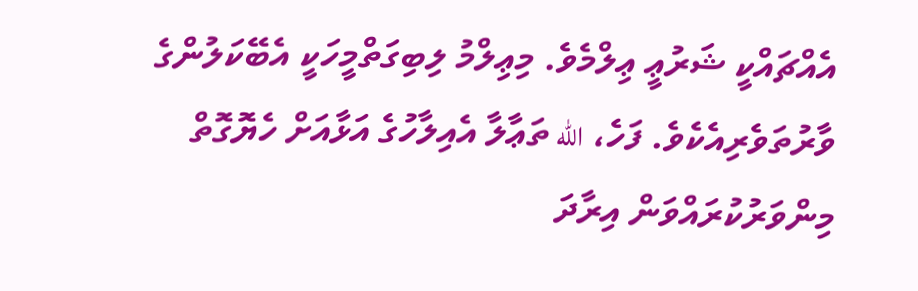އެއްޗައްކީ ޝަރުޢީ ޢިލްމެވެ. މިޢިލްމު ލިބިގަތްމީހަކީ އެބޭކަލުންގެ ވާރުތަވެރިއެކެވެ. ފަހެ، الله ތަޢާލާ އެއިލާހުގެ އަޅާއަށް ހެޔޮގޮތް މިންވަރުކުރައްވަން އިރާދަ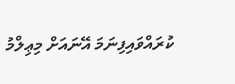ކުރައްވައިފިނަމަ އޭނައަށް މިޢިލްމު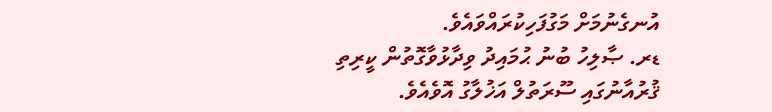އުނގެނުމަށް މަގުފަހިކުރައްވައެވެ.
ޑރ. ޞާލިހު ބުނު ޙުމައިދު ވިދާޅުވާގޮތުން ކީރިތި ޤުރުއާނުގައި ސޫރަތުލް އަޚުލާގު އޮވެއެވެ.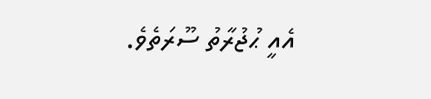އެއީ ޙުޖުރާތު ސޫރަތެވެ.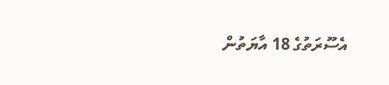އެސޫރަތުގެ 18 އާޔަތުން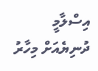އިސްލާމީ ދުނިޔެއަށް މިހާރު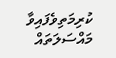ކުރިމަތިވެފައިވާ މައްސަލަތައް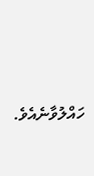ހައްލުވާނެއެވެ.